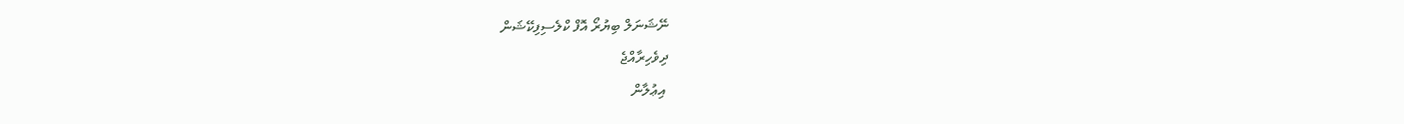ނޭޝަނަލް ބިޔުރޯ އޮފް ކްލެސިފިކޭޝަން
ދިވެހިރާއްޖެ
 އިޢުލާން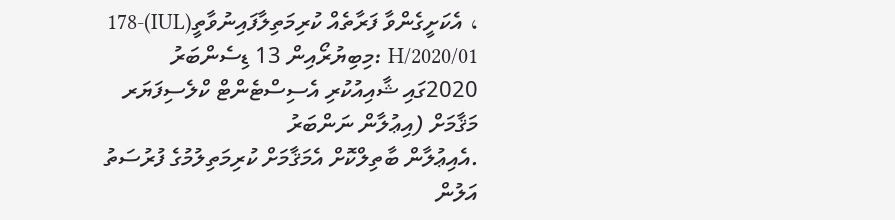، އެކަށީގެންވާ ފަރާތެއް ކުރިމަތިލާފައިނުވާތީ(IUL)178-H/2020/01 :މިބިޔުރޯއިން 13 ޑިސެންބަރު 2020ގައި ޝާއިއުކުރި އެސިސްޓެންޓް ކްލެސިފަޔަރ މަޤާމަށް (އިޢުލާން ނަންބަރު
.އެއިޢުލާން ބާތިލްކޮށް އެމަޤާމަށް ކުރިމަތިލުމުގެ ފުރުސަތު އަލުން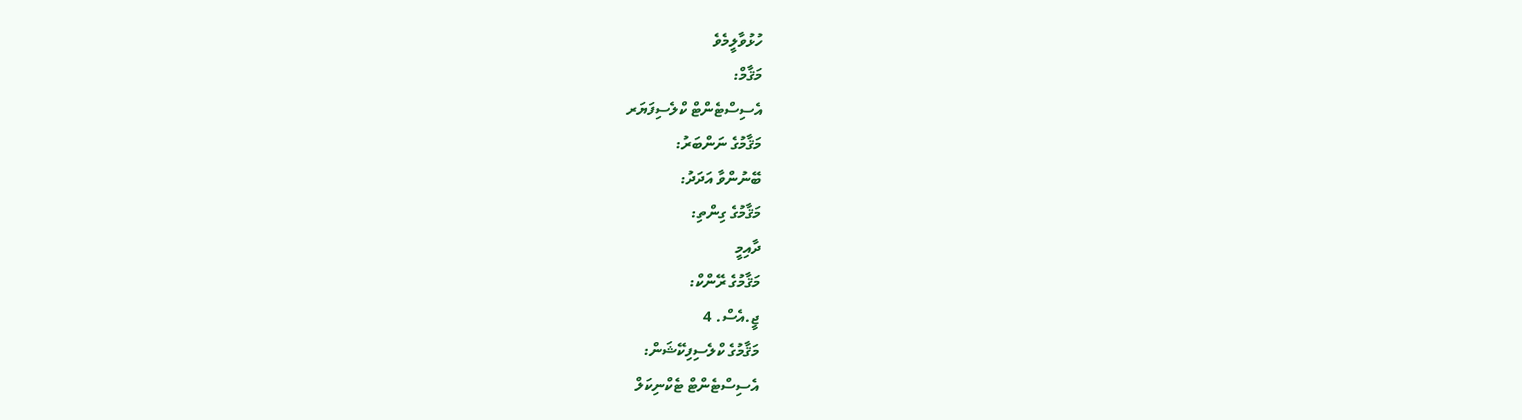ހުޅުވާލީމެވެ
މަޤާމް:
އެސިސްޓެންޓް ކްލެސިފަޔަރ
މަޤާމުގެ ނަންބަރު:
ބޭނުންވާ އަދަދު:
މަޤާމުގެ ގިންތި:
ދާއިމީ
މަޤާމުގެ ރޭންކް:
ޖީ.އެސް. 4
މަޤާމުގެ ކްލެސިފިކޭޝަން:
އެސިސްޓެންޓް ޓެކްނިކަލް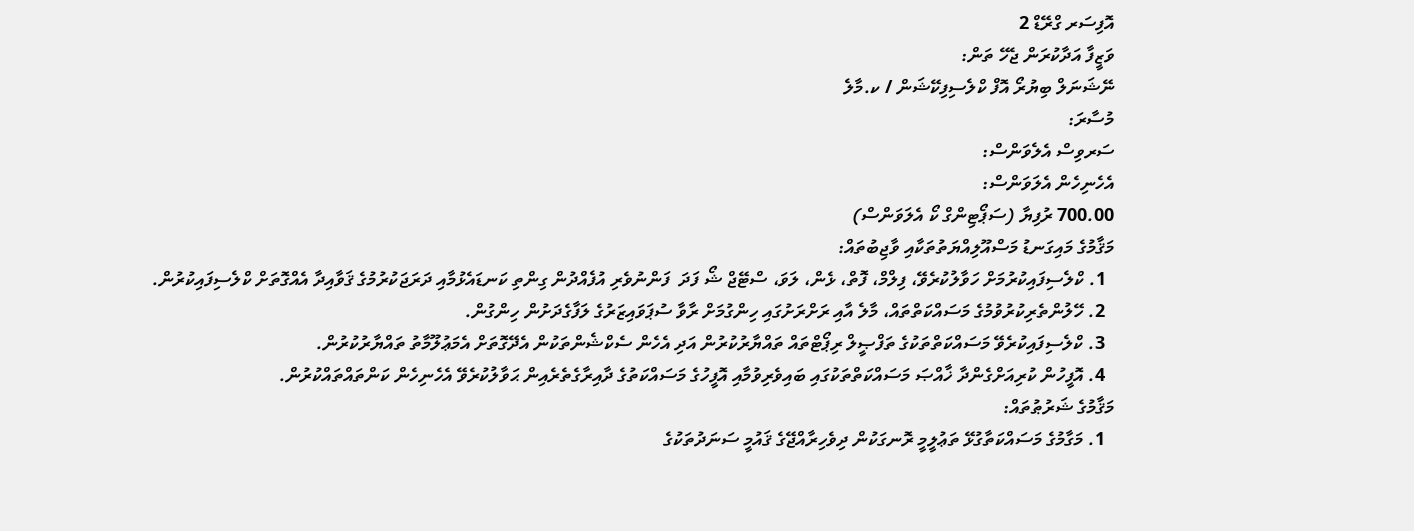އޮފިސަރ ގްރޭޑް 2
ވަޒީފާ އަދާކުރަން ޖެހޭ ތަން:
ނޭޝަނަލް ބިޔުރޯ އޮފް ކްލެސިފިކޭޝަން / ކ.މާލެ
މުސާރަ:
ސަރވިސް އެލެވަންސް:
އެހެނިހެން އެލަވަންސް:
700.00 ރުފިޔާ (ސަޕޯޓިންގް ކޯ އެލަވަންސް)
މަޤާމުގެ މައިގަނޑު މަސްއޫލިއްޔަތުތަކާއި ވާޖިބުތައް:
  1. ކްލެސިފައިކުރުމަށް ހަވާލުކުރެވޭ، ފިލްމް، ފޮތް، ޅެން، ލަވަ، ސްޓޭޖް ޝޯ ފަދަ  ފަންނުވެރި އުފެއްދުން ގިންތި ކަނޑައެޅުމާއި ދަރަޖަކުރުމުގެ ޤަވާއިދާ އެއްގޮތަށް ކްލެސިފައިކުރުން.
  2. ހޭލުންތެރިކުރުވުމުގެ މަސައްކަތްތައް، މާލެ އާއި ރަށްރަށުގައި ހިންގުމަށް ރާވާ ސުޕަވައިޒަރުގެ ލަފާގެދަށުން ހިންގުން.
  3. ކްލެސިފައިކުރެވޭ މަސައްކަތްތަކުގެ ތަފްޞީލް ރިޕޯޓްތައް ތައްޔާރުކުރުން އަދި އެހެން ސެކްޝެންތަކުން އެދޭގޮތަށް އެމަޢުލޫމާތު ތައްޔާރުކުރުން.
  4. އޮފީހުން ކުރިއަށްގެންދާ ޚާއްޞަ މަސައްކަތްތަކުގައި ބައިވެރިވުމާއި އޮފީހުގެ މަސައްކަތުގެ ދާއިރާގެތެރެއިން ޙަވާލުކުރެވޭ އެހެނިހެން ކަންތައްތައްކުރުން.
މަޤާމުގެ ޝަރުޠުތައް:
  1. މަގާމުގެ މަސައްކަތާގުޅޭ ތަޢުލީމީ ރޮނގަކުން ދިވެހިރާއްޖޭގެ ޤައުމީ ސަނަދުތަކުގެ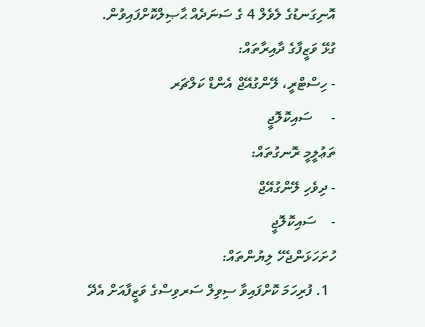އޮނިގަނޑުގެ ލެވެލް 4 ގެ ސަނަދެއް ޙާޞިލްކޮށްފައިވުން.
ގުޅޭ ވަޒީފާގެ ދާއިރާތައް:
- ހިސްޓްރީ، ލޭންގުއޭޖް އެންޑް ކަލްޗަރ
-     ސައިކޮލޮޖީ
ތަޢުލީމީ ރޮނގުތައް:
- ދިވެހި ލޭންގުއޭޖް
-    ސައިކޮލޮޖީ
ހުށަހަޅަންޖެހޭ ލިޔުންތައް:
  1. ފުރިހަމަ ކޮށްފައިވާ ސިވިލް ސަރވިސްގެ ވަޒީފާއަށް އެދޭ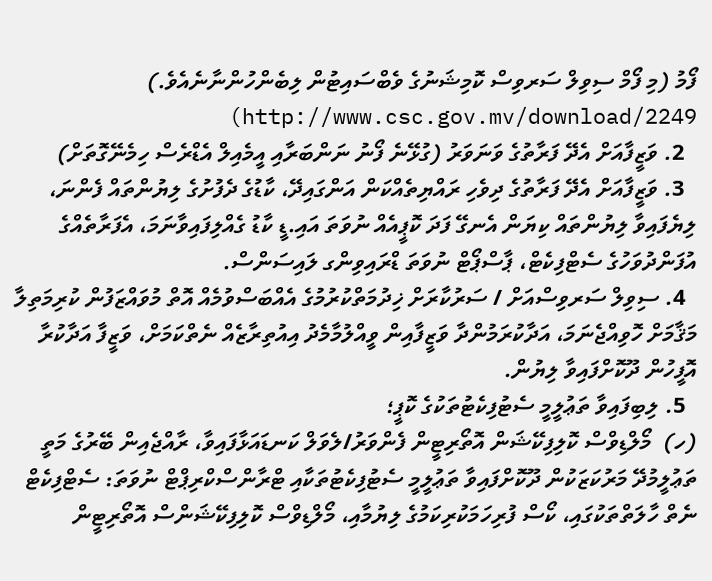ފޯމު (މި ފޯމް ސިވިލް ސަރވިސް ކޮމިޝަނުގެ ވެބްސައިޓުން ލިބެންހުންނާނެއެވެ.) http://www.csc.gov.mv/download/2249)
  2. ވަޒީފާއަށް އެދޭ ފަރާތުގެ ވަނަވަރު (ގުޅޭނެ ފޯނު ނަންބަރާއި އީމެއިލް އެޑްރެސް ހިމެނޭގޮތަށް)
  3. ވަޒީފާއަށް އެދޭ ފަރާތުގެ ދިވެހި ރައްޔިތެއްކަން އަންގައިދޭ، ކާޑުގެ ދެފުށުގެ ލިޔުންތައް ފެންނަ، ލިޔެފައިވާ ލިޔުންތައް ކިޔަން އެނގޭ ފަދަ ކޮޕީއެއް ނުވަތަ އައި.ޑީ ކާޑު ގެއްލިފައިވާނަމަ، އެފަރާތެއްގެ އުފަންދުވަހުގެ ސެޓްފިކެޓް، ޕާސްޕޯޓް ނުވަތަ ޑްރައިވިންގ ލައިސަންސް.
  4. ސިވިލް ސަރވިސްއަށް / ސަރުކާރަށް ޚިދުމަތްކުރުމުގެ އެއްބަސްވުމެއް އޮތް މުވައްޒަފުން ކުރިމަތިލާ މަޤާމަށް ހޮވިއްޖެނަމަ، އަދާކުރަމުންދާ ވަޒީފާއިން ވީއްލުމާމެދު އިއުތިރާޒެއް ނެތްކަމަށް، ވަޒީފާ އަދާކުރާ އޮފީހުން ދޫކޮށްފައިވާ ލިޔުން.
  5. ލިބިފައިވާ ތަޢުލީމީ ސެޓުފިކެޓުތަކުގެ ކޮޕީ؛
(ހ)  މޯލްޑިވްސް ކޮލިފިކޭޝަން އޮތޯރިޓީން ފެންވަރު/ލެވަލް ކަނޑައަޅާފައިވާ، ރާއްޖެއިން ބޭރުގެ މަތީ ތަޢުލީމުދޭ މަރުކަޒަކުން ދޫކޮށްފައިވާ ތަޢުލީމީ ސެޓުފިކެޓުތަކާއި ޓްރާންސްކްރިޕްޓް ނުވަތަ: ސެޓްފިކެޓް ނެތް ހާލަތްތަކުގައި، ކޯސް ފުރިހަމަކުރިކަމުގެ ލިޔުމާއި، މޯލްޑިވްސް ކޮލިފިކޭޝަންސް އޮތޯރިޓީން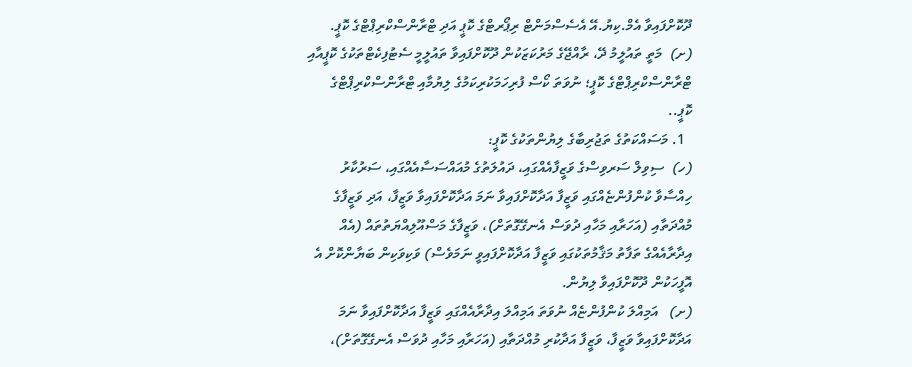ދޫކޮށްފައިވާ އެމް.ކިޔު.އޭ އެސެސްމަންޓް ރިޕޯރޓްގެ ކޮޕީ އަދި ޓްރާންސްކްރިޕްޓްގެ ކޮޕީ.
(ށ)  މަތީ ތައުލީމު ދޭ، ރާއްޖޭގެ މަރުކަޒަކުން ދޫކޮށްފައިވާ ތައުލީމީ ސެޓުފިކެޓްތަކުގެ ކޮޕީއާއި ޓްރާންސްކްރިޕްޓްގެ ކޮޕީ؛ ނުވަތަ ކޯސް ފުރިހަމަކުރިކަމުގެ ލިޔުމާއި ޓްރާންސްކްރިޕްޓްގެ ކޮޕީ..
  1. މަސައްކަތުގެ ތަޖުރިބާގެ ލިޔުންތަކުގެ ކޮޕީ:
(ހ)  ސިވިލް ސަރވިސްގެ ވަޒީފާއެއްގައި، ދައުލަތުގެ މުއައްސަސާއެއްގައި، ސަރުކާރު ހިއްސާވާ ކުންފުންޏެއްގައި ވަޒީފާ އަދާކޮށްފައިވާ ނަމަ އަދާކޮށްފައިވާ ވަޒީފާ، އަދި ވަޒީފާގެ މުއްދަތާއި (އަހަރާއި މަހާއި ދުވަސް އެނގޭގޮތަށް)، ވަޒީފާގެ މަސްއޫލިއްޔަތުތައް (އެއް އިދާރާއެއްގެ ތަފާތު މަޤާމުތަކުގައި ވަޒީފާ އަދާކޮށްފައިވީ ނަމަވެސް) ވަކިވަކިން ބަޔާންކޮށް އެ އޮފީހަކުން ދޫކޮށްފައިވާ ލިޔުން.
(ށ)   އަމިއްލަ ކުންފުންޏެއް ނުވަތަ އަމިއްލަ އިދާރާއެއްގައި ވަޒީފާ އަދާކޮށްފައިވާ ނަމަ އަދާކޮށްފައިވާ ވަޒީފާ، ވަޒީފާ އަދާކުރި މުއްދަތާއި (އަހަރާއި މަހާއި ދުވަސް އެނގޭގޮތަށް)،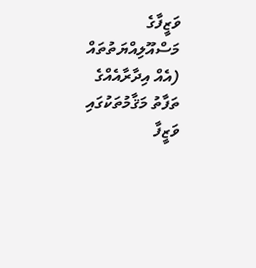ވަޒީފާގެ މަސްއޫލިއްޔަތުތައް (އެއް އިދާރާއެއްގެ ތަފާތު މަޤާމުތަކުގައި ވަޒީފާ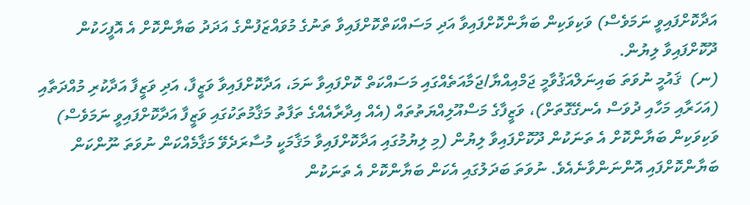އަދާކޮށްފައިވީ ނަމަވެސް) ވަކިވަކިން ބަޔާންކޮށްފައިވާ އަދި މަސައްކަތްކޮށްފައިވާ ތަނުގެ މުވައްޒަފުންގެ އަދަދު ބަޔާންކޮށް އެ އޮފީހަކުން ދޫކޮށްފައިވާ ލިޔުން.
(ނ)  ޤައުމީ ނުވަތަ ބައިނަލްއަޤުވާމީ ޖަމްއިއްޔާ/ޖަމާއަތެއްގައި މަސައްކަތް ކޮށްފައިވާ ނަމަ، އަދާކޮށްފައިވާ ވަޒީފާ، އަދި ވަޒީފާ އަދާކުރި މުއްދަތާއި (އަހަރާއި މަހާއި ދުވަސް އެނގޭގޮތަށް)، ވަޒީފާގެ މަސްއޫލިއްޔަތުތައް (އެއް އިދާރާއެއްގެ ތަފާތު މަޤާމުތަކުގައި ވަޒީފާ އަދާކޮށްފައިވީ ނަމަވެސް) ވަކިވަކިން ބަޔާންކޮށް އެ ތަނަކުން ދޫކޮށްފައިވާ ލިޔުން (މި ލިޔުމުގައި އަދާކޮށްފައިވާ މަޤާމަކީ މުސާރަދެވޭ މަޤާމެއްކަން ނުވަތަ ނޫންކަން ބަޔާންކޮށްފައި އޮންނަންވާނެއެވެ. ނުވަތަ ބަދަލުގައި އެކަން ބަޔާންކޮށް އެ ތަނަކުން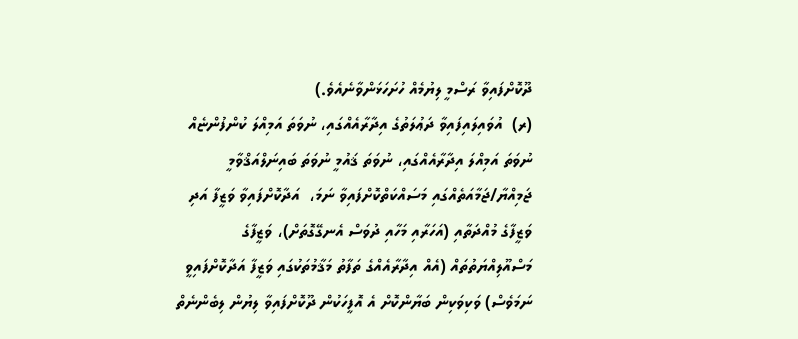ދޫކޮށްފައިވާ ރަސްމީ ލިޔުމެއް ހުށަހަޅަންވާނެއެވެ.)
(ރ)  އުވައިލައިފައިވާ ދަޢުލަތުގެ އިދާރާއެއްގައި، ނުވަތަ އަމިއްލަ ކުންފުންޏެއް ނުވަތަ އަމިއްލަ އިދާރާއެއްގައި، ނުވަތަ ޤައުމީ ނުވަތަ ބައިނަލްއަޤްވާމީ ޖަމިއްޔާ/ޖަމާއަތެއްގައި މަސައްކަތްކޮށްފައިވާ ނަމަ،  އަދާކޮށްފައިވާ ވަޒީފާ އަދި ވަޒީފާގެ މުއްދަތާއި (އަހަރާއި މަހާއި ދުވަސް އެނގޭގޮތަށް)، ވަޒީފާގެ މަސްއޫލިއްޔަތުތައް (އެއް އިދާރާއެއްގެ ތަފާތު މަޤާމުތަކުގައި ވަޒީފާ އަދާކޮށްފައިވީ ނަމަވެސް) ވަކިވަކިން ބަޔާންކޮށް އެ އޮފީހަކުން ދޫކޮށްފައިވާ ލިޔުން ލިބެންނެތް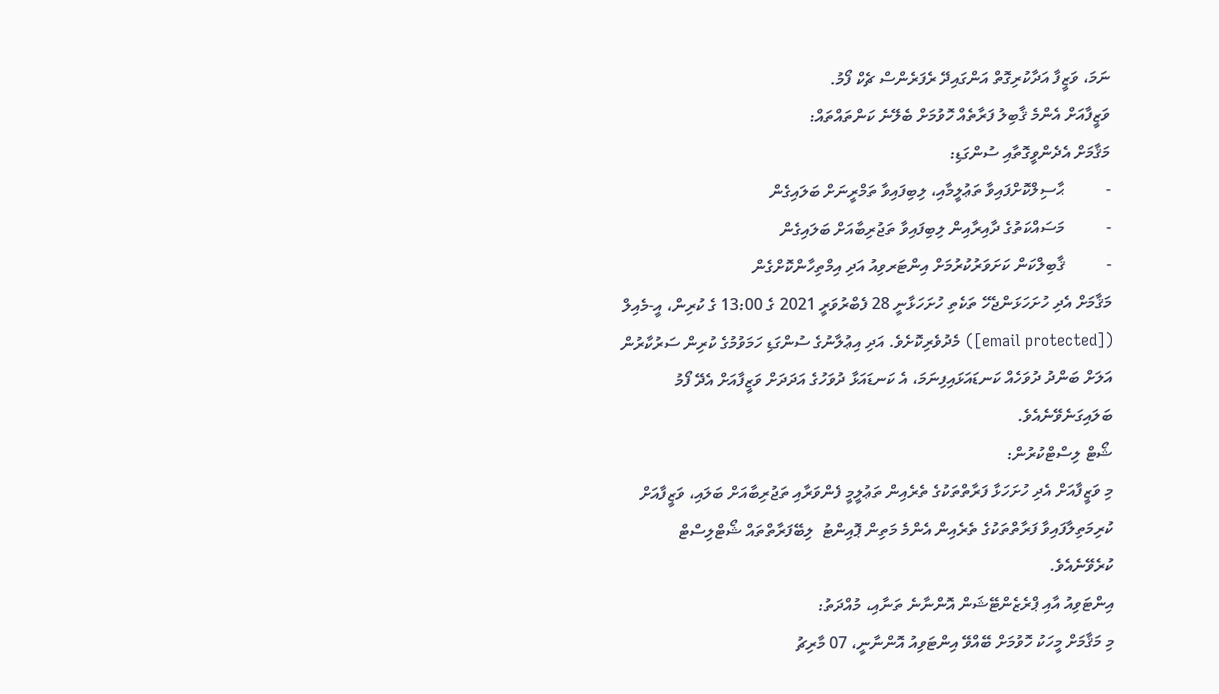ނަމަ، ވަޒީފާ އަދާކުރިގޮތް އަންގައިދޭ ރެފަރެންސް ޗެކް ފޯމު.
ވަޒީފާއަށް އެންމެ ޤާބިލު ފަރާތެއް ހޮވުމަށް ބެލޭނެ ކަންތައްތައް:
މަޤާމަށް އެދެންވީގޮތާއި ސުންގަޑި:
-          ޙާސިލްކޮށްފައިވާ ތަޢުލީމާއި، ލިބިފައިވާ ތަމްރީނަށް ބަލައިގެން
-          މަސައްކަތުގެ ދާއިރާއިން ލިބިފައިވާ ތަޖުރިބާއަށް ބަލައިގެން
-          ޤާބިލްކަން ކަށަވަރުކުރުމަށް އިންޓަރވިއު އަދި އިމްތިހާންކޮށްގެން
މަޤާމަށް އެދި ހުށަހަޅަންޖެހޭ ތަކެތި ހުށަހަޅާނީ 28 ފެބްރުވަރީ 2021 ގެ 13:00 ގެ ކުރިން، އީ-މެއިލް ([email protected]) މެދުވެރިކޮށެވެ. އަދި އިޢުލާނުގެ ސުންގަޑި ހަމަވުމުގެ ކުރިން ސަރުކާރުން އަލަށް ބަންދު ދުވަހެއް ކަނޑައަޅައިފިނަމަ، އެ ކަނޑައަޅާ ދުވަހުގެ އަދަދަށް ވަޒީފާއަށް އެދޭ ފޯމު ބަލައިގަނެވޭނެއެވެ.
ޝޯޓް ލިސްޓްކުރުން:
މި ވަޒީފާއަށް އެދި ހުށަހަޅާ ފަރާތްތަކުގެ ތެރެއިން ތަޢުލީމީ ފެންވަރާއި ތަޖުރިބާއަށް ބަލައި، ވަޒީފާއަށް ކުރިމަތިލާފައިވާ ފަރާތްތަކުގެ ތެރެއިން އެންމެ މަތިން ޕޮއިންޓު  ލިބޭފަރާތްތައް ޝޯޓްލިސްޓް ކުރެވޭނެއެވެ.
އިންޓަވިއު އާއި ޕްރެޒެންޓޭޝަން އޮންނާނެ ތަނާއި، މުއްދަތު:
މި މަޤާމަށް މީހަކު ހޮވުމަށް ބޭއްވޭ އިންޓަވިއު އޮންނާނީ، 07 މާރިޗު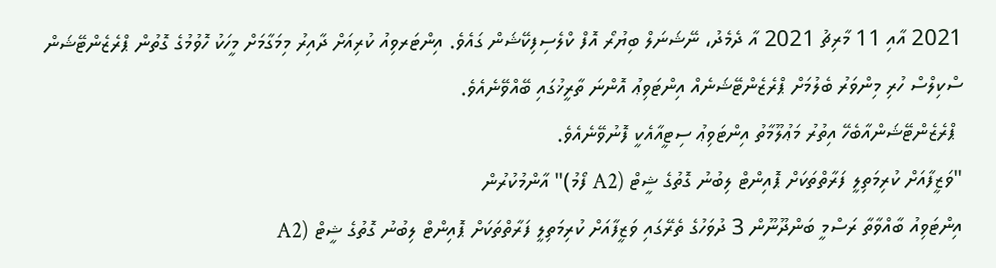2021 އާއި 11 މާރިޗު 2021 އާ ދެމެދު، ނޭޝަނަލް ބިޔުރޯ އޮފް ކްލެސިފިކޭޝަން ގައެވެ. އިންޓަރވިއު ކުރިއަށް ދާއިރު މިމަގާމަށް މީހަކު ހޮވުމުގެ ގޮތުން ޕްރެޒެންޓޭޝަން ސްކިލްސް ހުރި މިންވަރު ބެލުމަށް ޕްރެޒެންޓޭޝަނެއް އިންޓަވިޢު އޮންނަ ތާރީޚުގައި ބޭއްވޭނެއެވެ.
 ޕްރެޒެންޓޭޝަންއާބެހޭ އިތުރު މަޢުލޫމާތު އިންޓަވިޢު ސިޓީއާއެކީ ފޮނުވޭނެއެވެ.
"ވަޒީފާއަށް ކުރިމަތިލީ ފަރާތްތަކަށް ޕޮއިންޓް ލިބުނު ގޮތުގެ ޝީޓް (A2 ފޯމު)" އާންމުކުރުން
އިންޓަވިއު ބާއްވާތާ ރަސްމީ ބަންދޫނޫން 3 ދުވަހުގެ ތެރޭގައި ވަޒީފާއަށް ކުރިމަތިލީ ފަރާތްތަކަށް ޕޮއިންޓް ލިބުނު ގޮތުގެ ޝީޓް (A2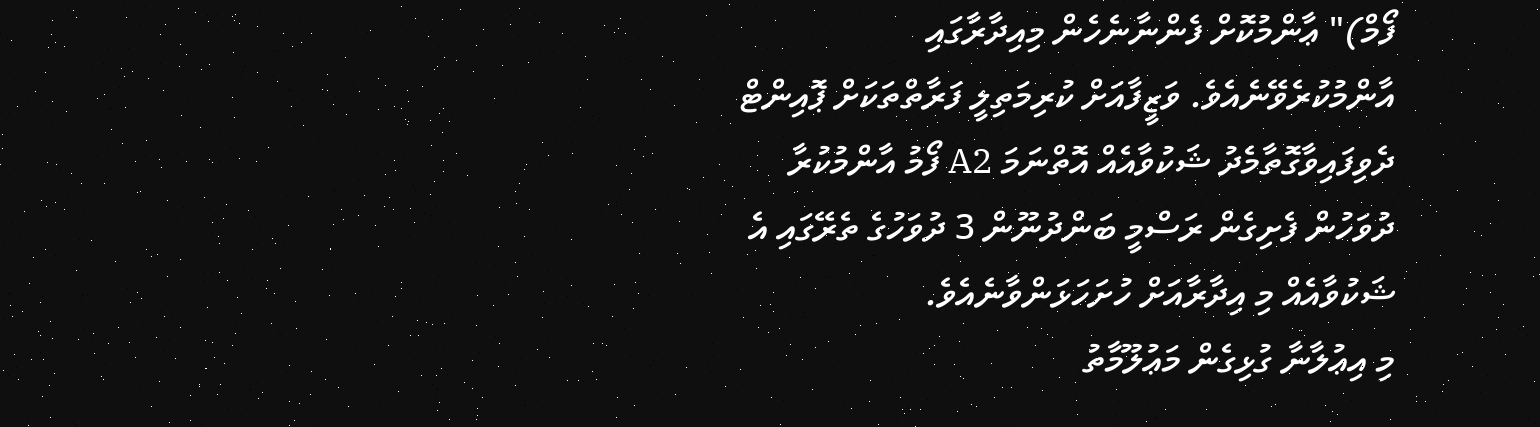ފޯމް)" ޢާންމުކޮށް ފެންނާނެހެން މިއިދާރާގައި އާންމުކުރެވޭނެއެވެ. ވަޒީފާއަށް ކުރިމަތިލީ ފަރާތްތަކަށް ޕޮއިންޓް ދެވިފައިވާގޮތާމެދު ޝަކުވާއެއް އޮތްނަމަ A2 ފޯމު އާންމުކުރާ ދުވަހުން ފެށިގެން ރަސްމީ ބަންދުނޫން 3 ދުވަހުގެ ތެރޭގައި އެ ޝަކުވާއެއް މި އިދާރާއަށް ހުށަހަޅަންވާނެއެވެ.
މި އިޢުލާނާ ގުޅިގެން މަޢުލޫމާތު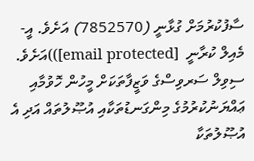ސާފުކުރުމަށް ގުޅާނީ (7852570) އަށެވެ. އީ-މެއިލް ކުރާނީ  [email protected]))އަށެވެ.
ސިވިލް ސަރވިސްގެ ވަޒީފާތަކަށް މީހުން ހޮވުމާއި ޢައްޔަނުކުރުމުގެ މިންގަނޑުތަކާއި އުޞޫލުތައް އަދި އެ އުޞޫލުތަކާ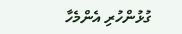ގުޅުންހުރި އެންމެހާ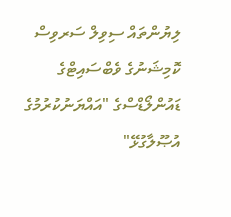ލިޔުންތައް ސިވިލް ސަރވިސް ކޮމިޝަނުގެ ވެބްސައިޓްގެ ޑައުންލޯޑްސްގެ "އައްޔަނުކުރުމުގެ އުޞޫލާގުޅޭ"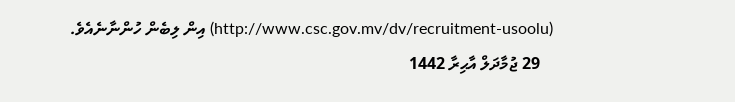(http://www.csc.gov.mv/dv/recruitment-usoolu) އިން ލިބެން ހުންނާނެއެވެ.
   29 ޖުމާދަލް އާޙިރާ 1442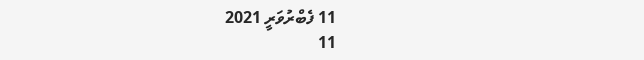11 ފެބްރުވަރީ 2021
11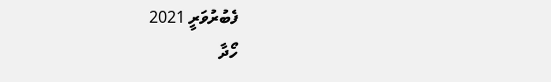ފެބުރުވަރީ 2021
ހޯދާ